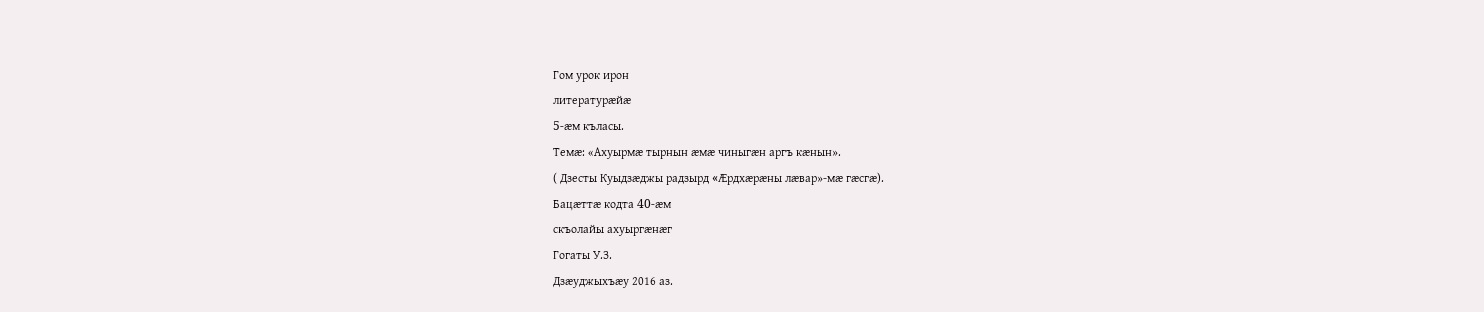Гом урок ирон
литературæйæ
5-æм къласы.
Темæ: «Ахуырмæ тырнын æмæ чиныгæн аргъ кæнын».
( Дзесты Куыдзæджы радзырд «Æрдхæрæны лæвар»-мæ гæсгæ).
Бацæттæ кодта 40-æм
скъолайы ахуыргæнæг
Гогаты У.З.
Дзæуджыхъæу 2016 аз.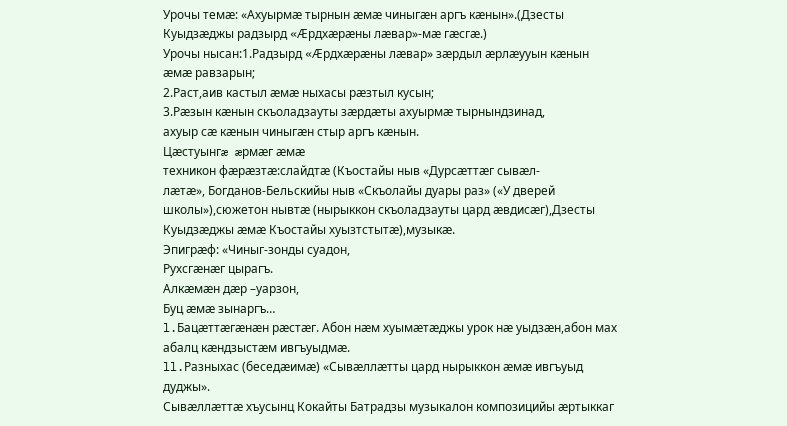Урочы темæ: «Ахуырмæ тырнын æмæ чиныгæн аргъ кæнын».(Дзесты Куыдзæджы радзырд «Æрдхæрæны лæвар»-мæ гæсгæ.)
Урочы нысан:1.Радзырд «Æрдхæрæны лæвар» зæрдыл æрлæууын кæнын æмæ равзарын;
2.Раст,аив кастыл æмæ ныхасы рæзтыл кусын;
3.Рæзын кæнын скъоладзауты зæрдæты ахуырмæ тырнындзинад,
ахуыр сæ кæнын чиныгæн стыр аргъ кæнын.
Цæстуынгæ æрмæг æмæ
техникон фæрæзтæ:слайдтæ (Къостайы ныв «Дурсæттæг сывæл-
лæтæ», Богданов-Бельскийы ныв «Скъолайы дуары раз» («У дверей школы»),сюжетон нывтæ (нырыккон скъоладзауты цард æвдисæг),Дзесты Куыдзæджы æмæ Къостайы хуызтстытæ),музыкæ.
Эпигрæф: «Чиныг-зонды суадон,
Рухсгæнæг цырагъ.
Алкæмæн дæр –уарзон,
Буц æмæ зынаргъ…
l.Бацæттæгæнæн рæстæг. Абон нæм хуымæтæджы урок нæ уыдзæн,абон мах абалц кæндзыстæм ивгъуыдмæ.
ll.Разныхас (беседæимæ) «Сывæллæтты цард нырыккон æмæ ивгъуыд дуджы».
Сывæллæттæ хъусынц Кокайты Батрадзы музыкалон композицийы æртыккаг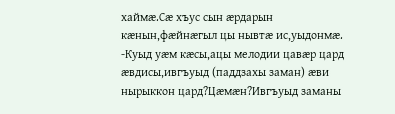хаймæ.Сæ хъус сын æрдарын кæнын,фæйнæгыл цы нывтæ ис,уыдонмæ.
-Куыд уæм кæсы,ацы мелодии цавæр цард æвдисы,ивгъуыд (паддзахы заман) æви нырыккон цард?Цæмæн?Ивгъуыд заманы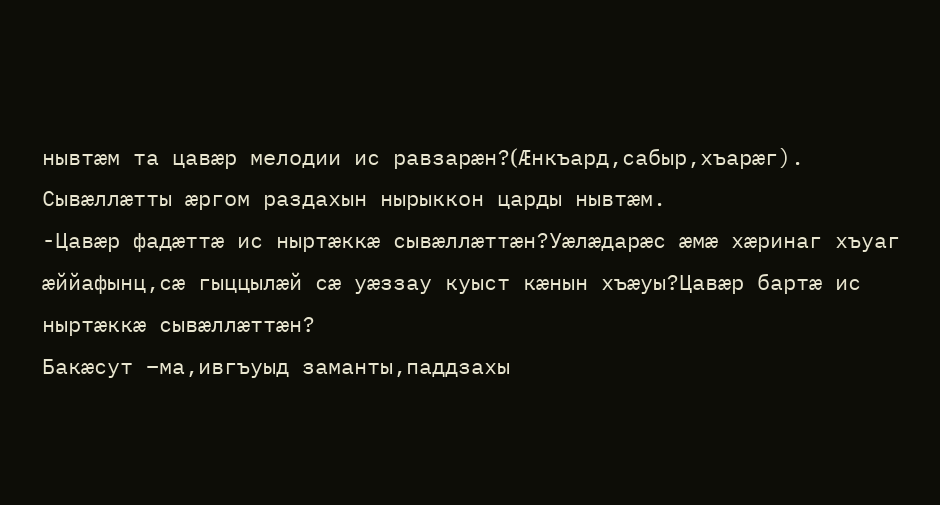нывтæм та цавæр мелодии ис равзарæн?(Æнкъард,сабыр,хъарæг).
Сывæллæтты æргом раздахын нырыккон царды нывтæм.
-Цавæр фадæттæ ис ныртæккæ сывæллæттæн?Уæлæдарæс æмæ хæринаг хъуаг æййафынц,сæ гыццылæй сæ уæззау куыст кæнын хъæуы?Цавæр бартæ ис ныртæккæ сывæллæттæн?
Бакæсут –ма,ивгъуыд заманты,паддзахы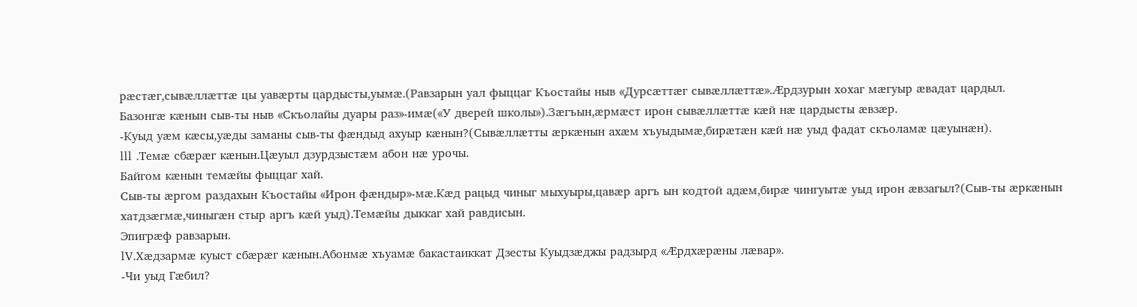рæстæг,сывæллæттæ цы уавæрты цардысты,уымæ.(Равзарын уал фыццаг Къостайы ныв «Дурсæттæг сывæллæттæ».Æрдзурын хохаг мæгуыр æвадат цардыл.
Базонгæ кæнын сыв-ты ныв «Скъолайы дуары раз»-имæ(«У дверей школы»).Зæгъын,æрмæст ирон сывæллæттæ кæй нæ цардысты æвзæр.
-Куыд уæм кæсы,уæды заманы сыв-ты фæндыд ахуыр кæнын?(Сывæллæтты æркæнын ахæм хъуыдымæ,бирæтæн кæй нæ уыд фадат скъоламæ цæуынæн).
lll .Темæ сбæрæг кæнын.Цæуыл дзурдзыстæм абон нæ урочы.
Байгом кæнын темæйы фыццаг хай.
Сыв-ты æргом раздахын Къостайы «Ирон фæндыр»-мæ.Кæд рацыд чиныг мыхуыры,цавæр аргъ ын кодтой адæм,бирæ чингуытæ уыд ирон æвзагыл?(Сыв-ты æркæнын хатдзæгмæ,чиныгæн стыр аргъ кæй уыд).Темæйы дыккаг хай равдисын.
Эпигрæф равзарын.
lV.Хæдзармæ куыст сбæрæг кæнын.Абонмæ хъуамæ бакастаиккат Дзесты Куыдзæджы радзырд «Æрдхæрæны лæвар».
-Чи уыд Гæбил?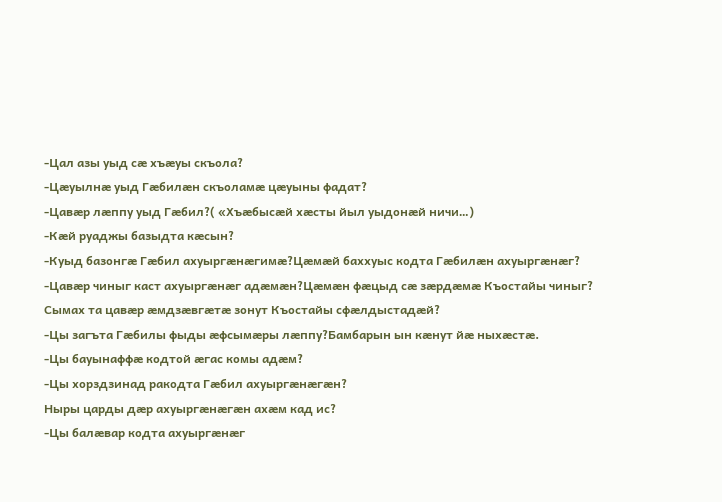-Цал азы уыд сæ хъæуы скъола?
-Цæуылнæ уыд Гæбилæн скъоламæ цæуыны фадат?
-Цавæр лæппу уыд Гæбил?( «Хъæбысæй хæсты йыл уыдонæй ничи…)
-Кæй руаджы базыдта кæсын?
-Куыд базонгæ Гæбил ахуыргæнæгимæ?Цæмæй баххуыс кодта Гæбилæн ахуыргæнæг?
-Цавæр чиныг каст ахуыргæнæг адæмæн?Цæмæн фæцыд сæ зæрдæмæ Къостайы чиныг?
Сымах та цавæр æмдзæвгæтæ зонут Къостайы сфæлдыстадæй?
-Цы загъта Гæбилы фыды æфсымæры лæппу?Бамбарын ын кæнут йæ ныхæстæ.
-Цы бауынаффæ кодтой æгас комы адæм?
-Цы хорздзинад ракодта Гæбил ахуыргæнæгæн?
Ныры царды дæр ахуыргæнæгæн ахæм кад ис?
-Цы балæвар кодта ахуыргæнæг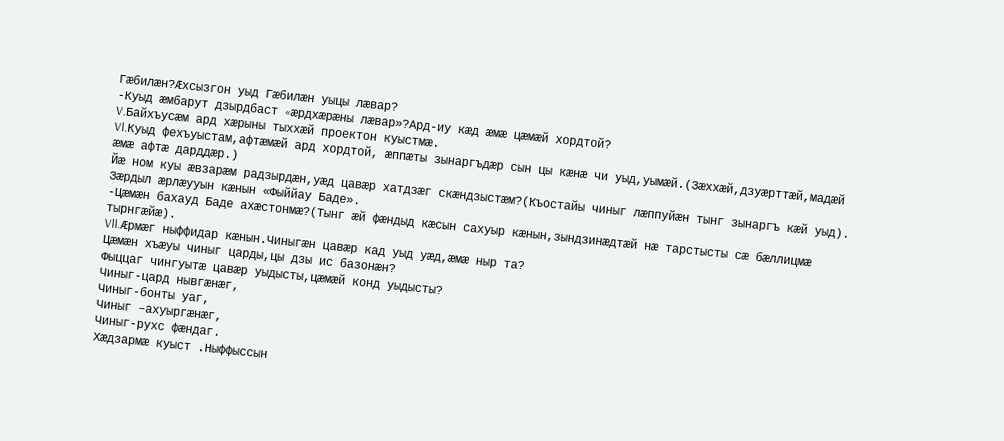Гæбилæн?Æхсызгон уыд Гæбилæн уыцы лæвар?
-Куыд æмбарут дзырдбаст «æрдхæрæны лæвар»?Ард-иу кæд æмæ цæмæй хордтой?
V.Байхъусæм ард хæрыны тыххæй проектон куыстмæ.
Vl.Куыд фехъуыстам,афтæмæй ард хордтой, æппæты зынаргъдæр сын цы кæнæ чи уыд,уымæй.(Зæххæй,дзуæрттæй,мадæй æмæ афтæ дарддæр.)
Йæ ном куы æвзарæм радзырдæн,уæд цавæр хатдзæг скæндзыстæм?(Къостайы чиныг лæппуйæн тынг зынаргъ кæй уыд).
Зæрдыл æрлæууын кæнын «Фыййау Баде».
-Цæмæн бахауд Баде ахæстонмæ?(Тынг æй фæндыд кæсын сахуыр кæнын,зындзинæдтæй нæ тарстысты сæ бæллицмæ тырнгæйæ).
Vll.Æрмæг ныффидар кæнын.Чиныгæн цавæр кад уыд уæд,æмæ ныр та?
Цæмæн хъæуы чиныг царды,цы дзы ис базонæн?
Фыццаг чингуытæ цавæр уыдысты,цæмæй конд уыдысты?
Чиныг-цард нывгæнæг,
Чиныг-бонты уаг,
Чиныг –ахуыргæнæг,
Чиныг-рухс фæндаг.
Хæдзармæ куыст .Ныффыссын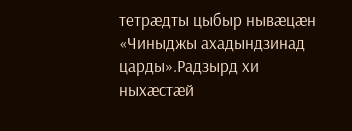тетрæдты цыбыр нывæцæн
«Чиныджы ахадындзинад царды».Радзырд хи ныхæстæй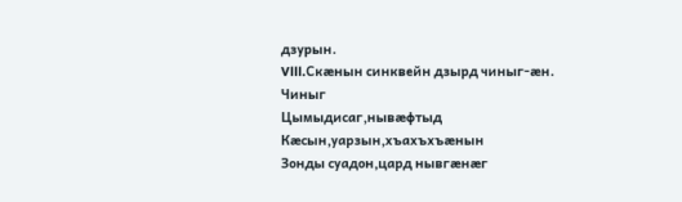дзурын.
Vlll.Скæнын синквейн дзырд чиныг-æн.
Чиныг
Цымыдисаг,нывæфтыд
Кæсын,уарзын,хъахъхъæнын
Зонды суадон,цард нывгæнæг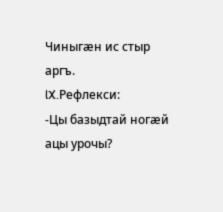Чиныгæн ис стыр аргъ.
lX.Рефлекси:
-Цы базыдтай ногæй ацы урочы?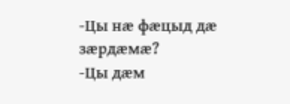-Цы нæ фæцыд дæ зæрдæмæ?
-Цы дæм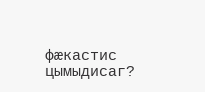фæкастис цымыдисаг?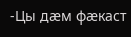-Цы дæм фæкаст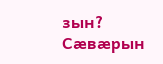зын?
Сæвæрын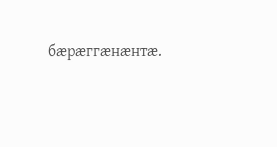бæрæггæнæнтæ.